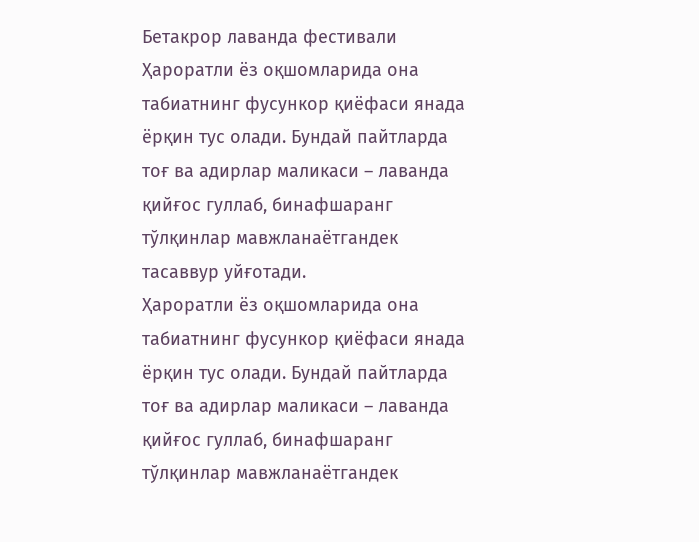Бетакрор лаванда фестивали
Ҳароратли ёз оқшомларида она табиатнинг фусункор қиёфаси янада ёрқин тус олади. Бундай пайтларда тоғ ва адирлар маликаси – лаванда қийғос гуллаб, бинафшаранг тўлқинлар мавжланаётгандек тасаввур уйғотади.
Ҳароратли ёз оқшомларида она табиатнинг фусункор қиёфаси янада ёрқин тус олади. Бундай пайтларда тоғ ва адирлар маликаси – лаванда қийғос гуллаб, бинафшаранг тўлқинлар мавжланаётгандек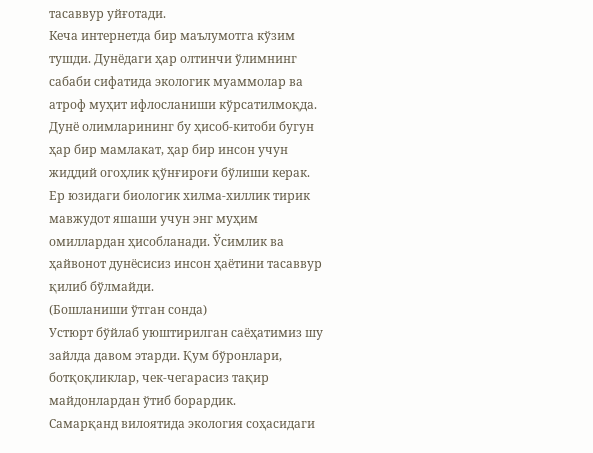тасаввур уйғотади.
Кеча интернетда бир маълумотга кўзим тушди. Дунёдаги ҳар олтинчи ўлимнинг сабаби сифатида экологик муаммолар ва атроф муҳит ифлосланиши кўрсатилмоқда. Дунё олимларининг бу ҳисоб-китоби бугун ҳар бир мамлакат, ҳар бир инсон учун жиддий огоҳлик қўнғироғи бўлиши керак.
Ер юзидаги биологик хилма-хиллик тирик мавжудот яшаши учун энг муҳим омиллардан ҳисобланади. Ўсимлик ва ҳайвонот дунёсисиз инсон ҳаётини тасаввур қилиб бўлмайди.
(Бошланиши ўтган сонда)
Устюрт бўйлаб уюштирилган саёҳатимиз шу зайлда давом этарди. Қум бўронлари, ботқоқликлар, чек-чегарасиз тақир майдонлардан ўтиб борардик.
Самарқанд вилоятида экология соҳасидаги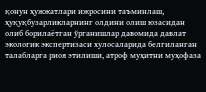қонун ҳужжатлари ижросини таъминлаш, ҳуқуқбузарликларнинг олдини олиш юзасидан олиб борилаётган ўрганишлар давомида давлат экологик экспертизаси хулосаларида белгиланган талабларга риоя этилиши, атроф муҳитни муҳофаза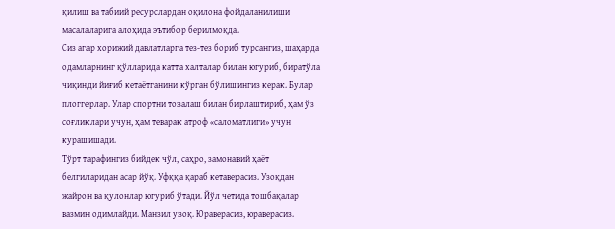қилиш ва табиий ресурслардан оқилона фойдаланилиши масалаларига алоҳида эътибор берилмоқда.
Сиз агар хорижий давлатларга тез-тез бориб турсангиз, шаҳарда одамларнинг қўлларида катта халталар билан югуриб, биратўла чиқинди йиғиб кетаётганини кўрган бўлишингиз керак. Булар плоггерлар. Улар спортни тозалаш билан бирлаштириб, ҳам ўз соғликлари учун, ҳам теварак атроф «саломатлиги» учун курашишади.
Тўрт тарафингиз бийдек чўл, саҳро, замонавий ҳаёт белгиларидан асар йўқ. Уфққа қараб кетаверасиз. Узоқдан жайрон ва қулонлар югуриб ўтади. Йўл четида тошбақалар вазмин одимлайди. Манзил узоқ. Юраверасиз, юраверасиз.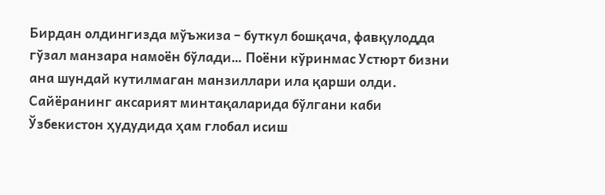Бирдан олдингизда мўъжиза – буткул бошқача, фавқулодда гўзал манзара намоён бўлади… Поёни кўринмас Устюрт бизни ана шундай кутилмаган манзиллари ила қарши олди.
Сайёранинг аксарият минтақаларида бўлгани каби Ўзбекистон ҳудудида ҳам глобал исиш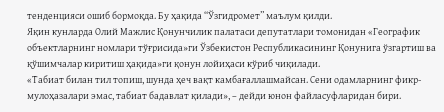тенденцияси ошиб бормоқда. Бу ҳақида “Ўзгидромет” маълум қилди.
Яқин кунларда Олий Мажлис Қонунчилик палатаси депутатлари томонидан «Географик объектларнинг номлари тўғрисида»ги Ўзбекистон Республикасининг Қонунига ўзгартиш ва қўшимчалар киритиш ҳақида»ги қонун лойиҳаси кўриб чиқилади.
«Табиат билан тил топиш, шунда ҳеч вақт камбағаллашмайсан. Сени одамларнинг фикр-мулоҳазалари эмас, табиат бадавлат қилади», – дейди юнон файласуфларидан бири.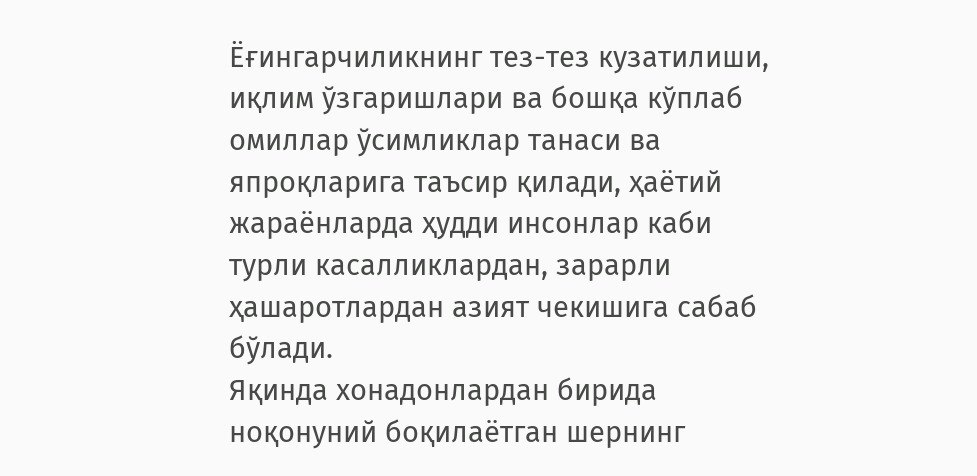Ёғингарчиликнинг тез-тез кузатилиши, иқлим ўзгаришлари ва бошқа кўплаб омиллар ўсимликлар танаси ва япроқларига таъсир қилади, ҳаётий жараёнларда ҳудди инсонлар каби турли касалликлардан, зарарли ҳашаротлардан азият чекишига сабаб бўлади.
Яқинда хонадонлардан бирида ноқонуний боқилаётган шернинг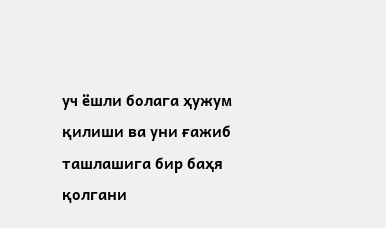уч ёшли болага ҳужум қилиши ва уни ғажиб ташлашига бир баҳя қолгани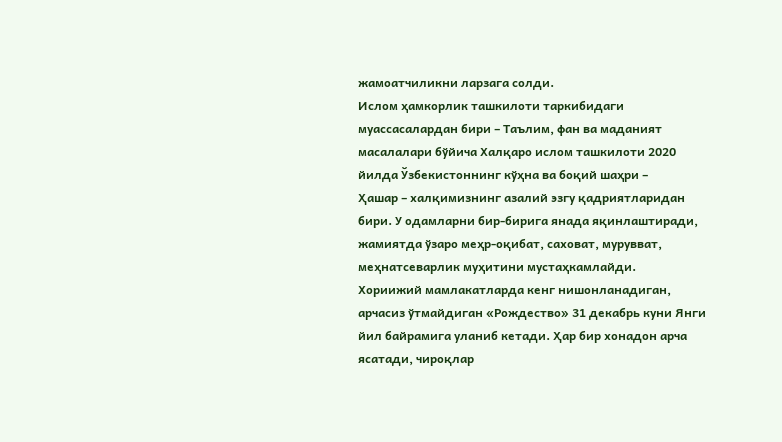жамоатчиликни ларзага солди.
Ислом ҳамкорлик ташкилоти таркибидаги муассасалардан бири – Таълим, фан ва маданият масалалари бўйича Халқаро ислом ташкилоти 2020 йилда Ўзбекистоннинг кўҳна ва боқий шаҳри –
Ҳашар – халқимизнинг азалий эзгу қадриятларидан бири. У одамларни бир-бирига янада яқинлаштиради, жамиятда ўзаро меҳр-оқибат, саховат, мурувват, меҳнатсеварлик муҳитини мустаҳкамлайди.
Хориижий мамлакатларда кенг нишонланадиган, арчасиз ўтмайдиган «Рождество» 31 декабрь куни Янги йил байрамига уланиб кетади. Ҳар бир хонадон арча ясатади, чироқлар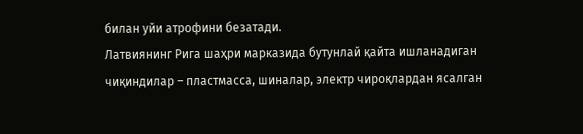билан уйи атрофини безатади.
Латвиянинг Рига шаҳри марказида бутунлай қайта ишланадиган чиқиндилар – пластмасса, шиналар, электр чироқлардан ясалган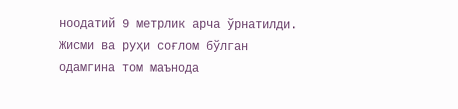ноодатий 9 метрлик арча ўрнатилди.
Жисми ва руҳи соғлом бўлган одамгина том маънода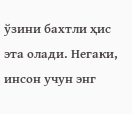ўзини бахтли ҳис эта олади. Негаки, инсон учун энг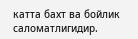катта бахт ва бойлик саломатлигидир.